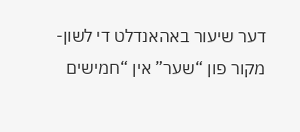דער שיעור באהאנדלט די לשון-מקור פון “שער” אין “חמישים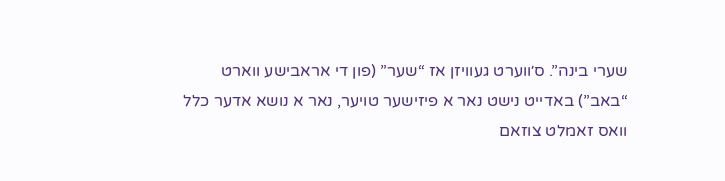שערי בינה”. ס׳ווערט געוויזן אז “שער” (פון די אראבישע ווארט “באב”) באדייט נישט נאר א פיזישער טויער, נאר א נושא אדער כלל וואס זאמלט צוזאם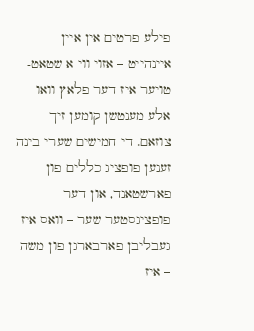פילע פרטים אין איין איינהייט – אזוי ווי א שטאט-טויער איז דער פלאץ וואו אלע מענטשן קומען זיך צוזאם. די חמישים שערי בינה זענען פופציג כללים פון פארשטאנד, און דער פופציגסטער שער – וואס איז געבליבן פארבארגן פון משה – איז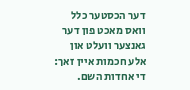דער הכסטער כלל וואס מאכט פון דער גאנצער וועלט און אלע חכמות איין זאך: די אחדות השם.